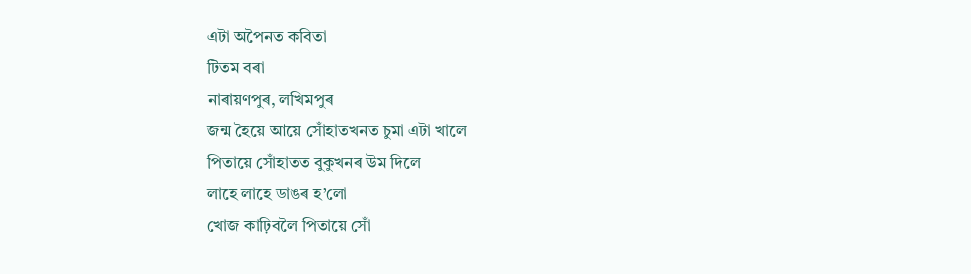এটা অপৈনত কবিতা
টিতম বৰা
নাৰায়ণপুৰ, লখিমপুৰ
জন্ম হৈয়ে আয়ে সোঁহাতখনত চুমা এটা খালে
পিতায়ে সোঁহাতত বুকুখনৰ উম দিলে
লাহে লাহে ডাঙৰ হ’লো
খোজ কাঢ়িবলৈ পিতায়ে সোঁ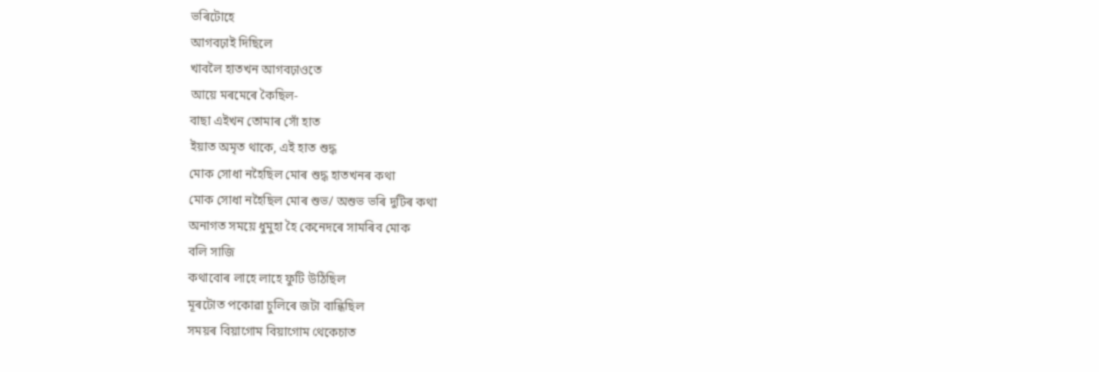ভৰিটোহে
আগবঢ়াই দিছিলে
খাবলৈ হাতখন আগবঢ়াওতে
আয়ে মৰমেৰে কৈছিল-
বাছা এইখন তোমাৰ সোঁ হাত
ইয়াত অমৃত থাকে, এই হাত শুদ্ধ
মোক সোধা নহৈছিল মোৰ শুদ্ধ হাতখনৰ কথা
মোক সোধা নহৈছিল মোৰ শুভ/ অশুভ ভৰি দুটিৰ কথা
অনাগত সময়ে ধুমুহা হৈ কেনেদৰে সামৰিব মোক
বলি সাজি
কথাবোৰ লাহে লাহে ফুটি উঠিছিল
মূৰটোত পকোৱা চুলিৰে জটা বান্ধিছিল
সময়ৰ বিয়াগোম বিয়াগোম থেকেচাত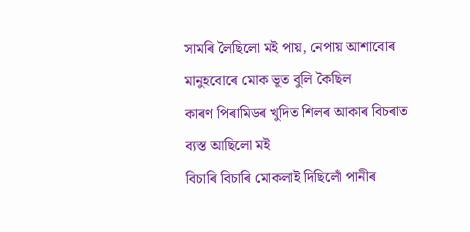সামৰি লৈছিলো মই পায়, নেপায় আশাবোৰ
মানুহবোৰে মোক ভূত বুলি কৈছিল
কাৰণ পিৰামিডৰ খুদিত শিলৰ আকাৰ বিচৰাত
ব্যস্ত আছিলো মই
বিচাৰি বিচাৰি মোকলাই দিছিলোঁ পানীৰ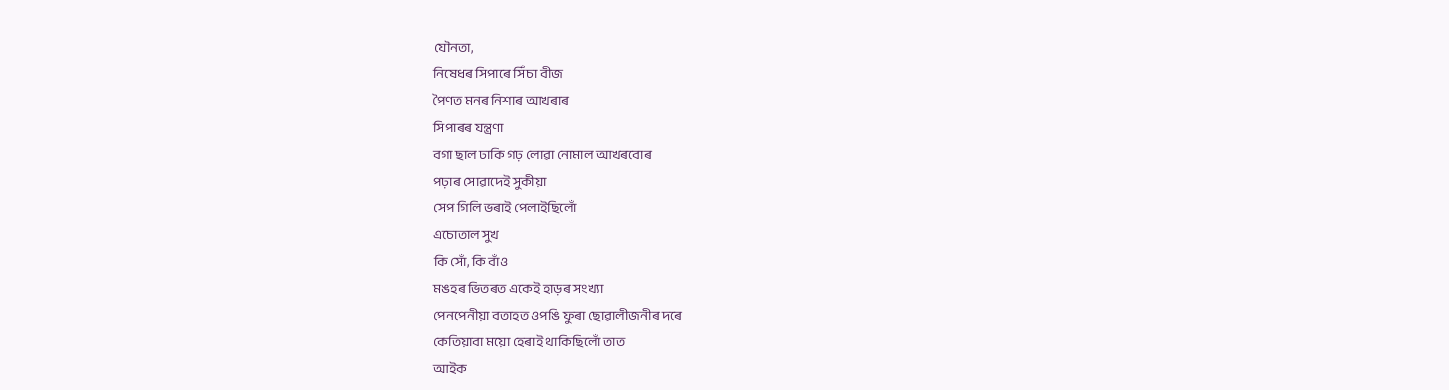যৌনতা,
নিষেধৰ সিপাৰে সিঁচা বীজ
পৈণত মনৰ নিশাৰ আখৰাৰ
সিপাৰৰ যন্ত্ৰণা
বগা ছাল ঢাকি গঢ় লোৱা নোমাল আখৰবোৰ
পঢ়াৰ সোৱাদেই সুকীয়া
সেপ গিলি ভৰাই পেলাইছিলোঁ
এচোতাল সুখ
কি সোঁ, কি বাঁও
মঙহৰ ভিতৰত একেই হাড়ৰ সংখ্যা
পেনপেনীয়া বতাহত ওপঙি ফুৰা ছোৱালীজনীৰ দৰে
কেতিয়াবা ময়ো হেৰাই থাকিছিলোঁ তাত
আইক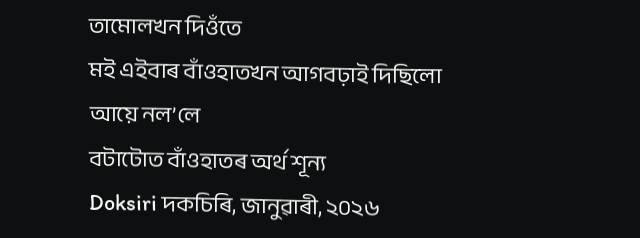তামোলখন দিওঁতে
মই এইবাৰ বাঁওহাতখন আগবঢ়াই দিছিলো
আয়ে নল’লে
বটাটোত বাঁওহাতৰ অৰ্থ শূন্য
Doksiri দকচিৰি, জানুৱাৰী, ২০২৬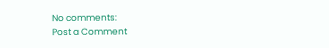No comments:
Post a Comment